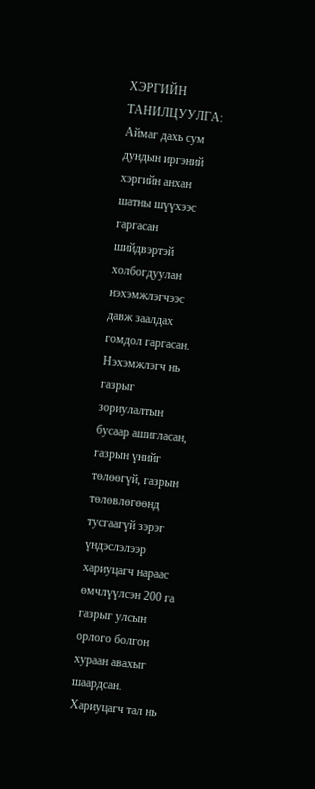ХЭРГИЙН ТАНИЛЦУУЛГА: Аймаг дахь сум дундын иргэний хэргийн анхан шатны шүүхээс гаргасан шийдвэртэй холбогдуулан нэхэмжлэгчээс давж заалдах гомдол гаргасан. Нэхэмжлэгч нь газрыг зориулалтын бусаар ашигласан, газрын үнийг төлөөгүй, газрын төлөвлөгөөнд тусгаагүй зэрэг үндэслэлээр хариуцагч нараас өмчлүүлсэн 200 га газрыг улсын орлого болгон хураан авахыг шаардсан. Хариуцагч тал нь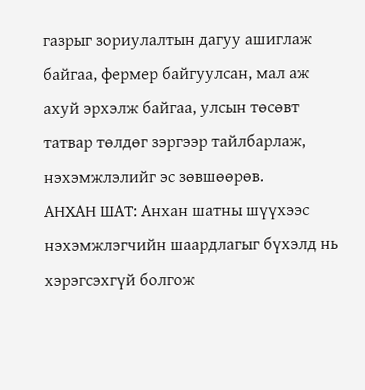газрыг зориулалтын дагуу ашиглаж байгаа, фермер байгуулсан, мал аж ахуй эрхэлж байгаа, улсын төсөвт татвар төлдөг зэргээр тайлбарлаж, нэхэмжлэлийг эс зөвшөөрөв.
АНХАН ШАТ: Анхан шатны шүүхээс нэхэмжлэгчийн шаардлагыг бүхэлд нь хэрэгсэхгүй болгож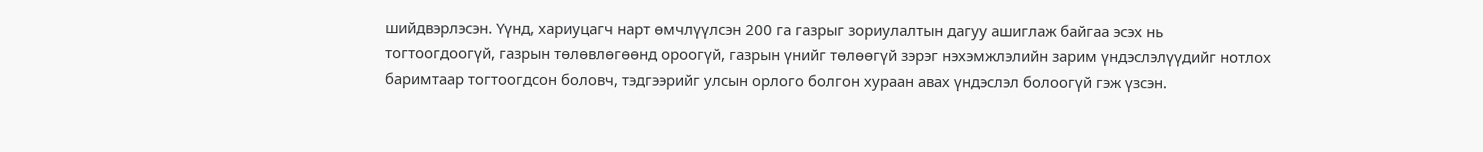шийдвэрлэсэн. Үүнд, хариуцагч нарт өмчлүүлсэн 200 га газрыг зориулалтын дагуу ашиглаж байгаа эсэх нь тогтоогдоогүй, газрын төлөвлөгөөнд ороогүй, газрын үнийг төлөөгүй зэрэг нэхэмжлэлийн зарим үндэслэлүүдийг нотлох баримтаар тогтоогдсон боловч, тэдгээрийг улсын орлого болгон хураан авах үндэслэл болоогүй гэж үзсэн.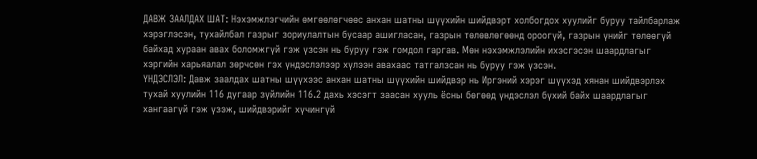ДАВЖ ЗААЛДАХ ШАТ: Нэхэмжлэгчийн өмгөөлөгчөөс анхан шатны шүүхийн шийдвэрт холбогдох хуулийг буруу тайлбарлаж хэрэглэсэн, тухайлбал газрыг зориулалтын бусаар ашигласан, газрын төлөвлөгөөнд ороогүй, газрын үнийг төлөөгүй байхад хураан авах боломжгүй гэж үзсэн нь буруу гэж гомдол гаргав. Мөн нэхэмжлэлийн ихэсгэсэн шаардлагыг хэргийн харьяалал зөрчсөн гэх үндэслэлээр хүлээн авахаас татгалзсан нь буруу гэж үзсэн.
ҮНДЭСЛЭЛ: Давж заалдах шатны шүүхээс анхан шатны шүүхийн шийдвэр нь Иргэний хэрэг шүүхэд хянан шийдвэрлэх тухай хуулийн 116 дугаар зүйлийн 116.2 дахь хэсэгт заасан хууль ёсны бөгөөд үндэслэл бүхий байх шаардлагыг хангаагүй гэж үзэж, шийдвэрийг хүчингүй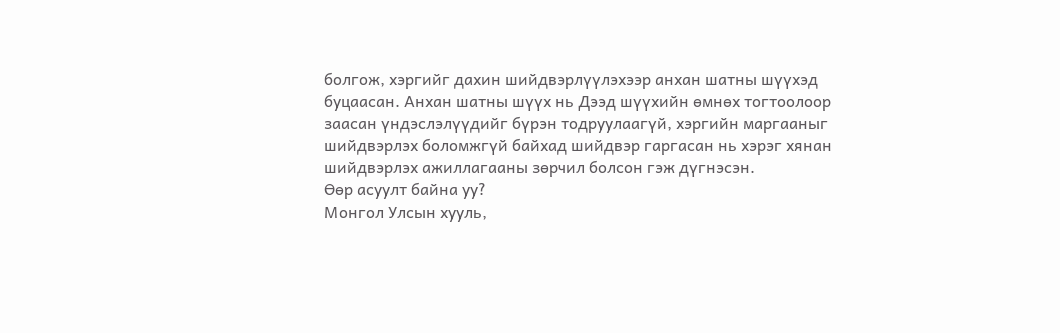болгож, хэргийг дахин шийдвэрлүүлэхээр анхан шатны шүүхэд буцаасан. Анхан шатны шүүх нь Дээд шүүхийн өмнөх тогтоолоор заасан үндэслэлүүдийг бүрэн тодруулаагүй, хэргийн маргааныг шийдвэрлэх боломжгүй байхад шийдвэр гаргасан нь хэрэг хянан шийдвэрлэх ажиллагааны зөрчил болсон гэж дүгнэсэн.
Өөр асуулт байна уу?
Монгол Улсын хууль,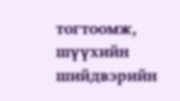тогтоомж, шүүхийн шийдвэрийн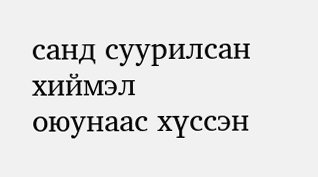санд суурилсан хиймэл оюунаас хүссэн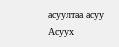асуултаа асуу
Асуух